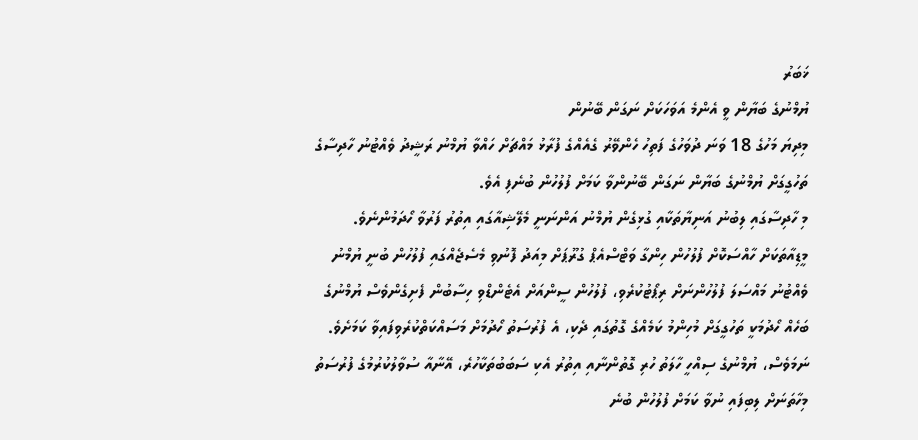ޚަބަރު
ޔުމްނުގެ ބަޔާން ވީ އެންމެ އަވަހަކަށް ނަގަން ބޭނުން
މިދިޔަ މަހުގެ 18 ވަނަ ދުވަހުގެ ފަތިހު ހެންވޭރު ގެއެއްގެ ފުރާޅު މައްޗަށް ހައްވާ ޔުމްނު ރަޝީދު ވެއްޓުނު ހާދިސާގެ ތަހުގީގަށް ޔުމްނުގެ ބަޔާން ނަގަން ބޭނުންވާ ކަމަށް ފުލުހުން ބުނެފި އެވެ.
މި ހާދިސާގައި ލިބުނު އަނިޔާތަކާއި ގުޅިގެން ޔުމްނު އަންނަނީ މެލޭޝިއާގައި އިތުރު ފަރުވާ ހޯދަމުންނެވެ.
މީޑިއާތަކަށް ހާއްސަކޮށް ފުލުހުން ހިންގާ ވަޓްސްއެޕް ގުރޫޕަށް މިއަދު ފޮނުވި މެސެޖެއްގައި ފުލުހުން ބުނީ ޔުމްނު ވެއްޓުނު މައްސަލަ ފުލުހުންނަށް ރިޕޯޓުކުރެވި، ފުލުހުން ސީންއަށް އެޓެންޑްވި ހިސާބުން ފެށިގެންވެސް ޔުމްނުގެ ބަހެއް ހޯދުމަކީ ތަހުގީގަށް މުހިންމު ކަމެއްގެ ގޮތުގައި ދެކި، އެ ފުރުސަތު ހޯދުމަށް މަސައްކަތްކުރެވިފައިވާ ކަމަށެވެ.
ނަމަވެސް، ޔުމްނުގެ ސިއްހީ ހާލަތު ހުރި ގޮތުންނާއި އިތުރު އެކި ސަބަބުތަކާހުރެ، އޭނާއާ ސުވާލުކުރުމުގެ ފުރުސަތު މިހާތަނަށް ލިބިފައި ނުވާ ކަމަށް ފުލުހުން ބުނެ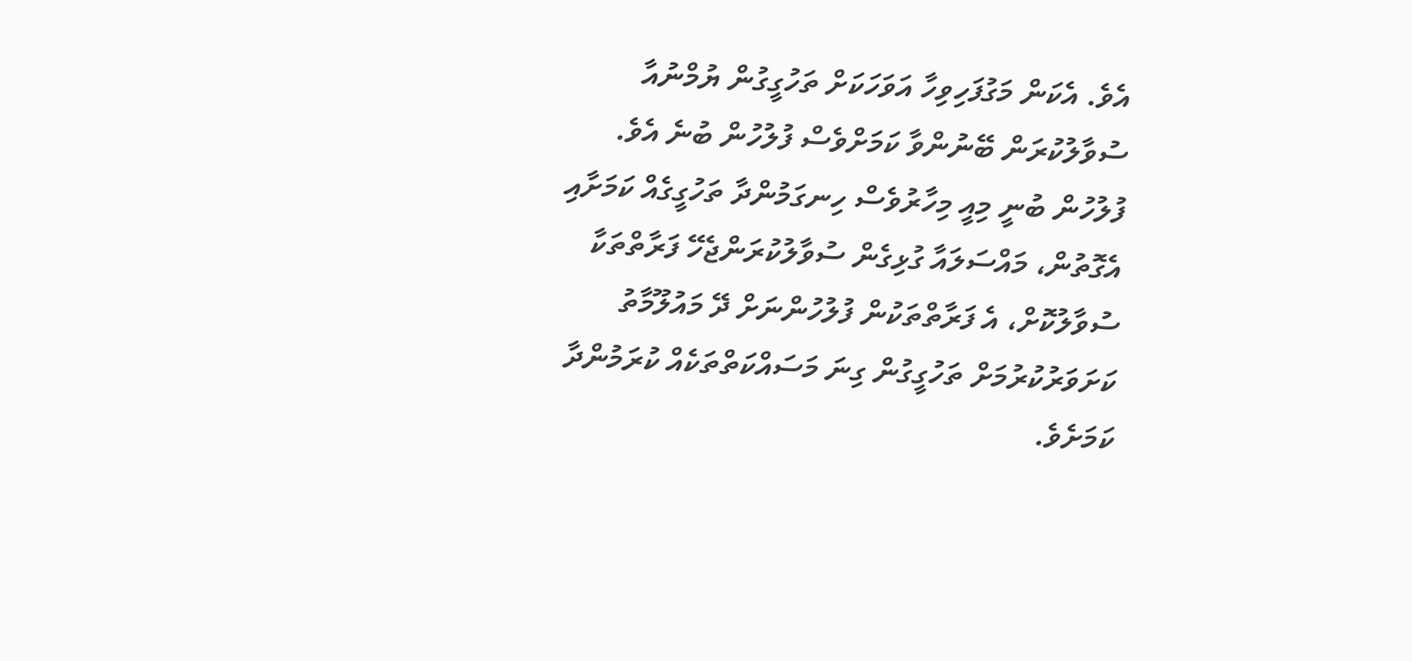އެވެ. އެކަން މަގުފަހިވިހާ އަވަހަކަށް ތަހުގީގުން ޔުމްނުއާ ސުވާލުކުރަން ބޭނުންވާ ކަމަށްވެސް ފުލުހުން ބުނެ އެވެ.
ފުލުހުން ބުނީ މިއީ މިހާރުވެސް ހިނގަމުންދާ ތަހުގީގެއް ކަމަށާއި އެގޮތުން، މައްސަލައާ ގުޅިގެން ސުވާލުކުރަންޖެހޭ ފަރާތްތަކާ ސުވާލުކޮށް، އެ ފަރާތްތަކުން ފުލުހުންނަށް ދޭ މައުލޫމާތު ކަށަވަރުކުރުމަށް ތަހުގީގުން ގިނަ މަސައްކަތްތަކެއް ކުރަމުންދާ ކަމަށެވެ.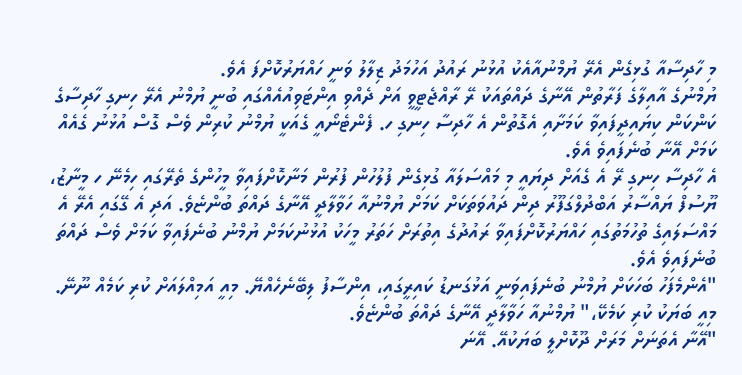މި ހާދިސާއާ ގުޅިގެން އެރޭ ޔުމްނުއާއެކު އުޅުނު ރައުދު އަހުމަދު ޒިލާލު ވަނީ ހައްޔަރުކޮށްފަ އެވެ.
ޔުމްނުގެ އާއިލާގެ ފަރާތުން އޭނާގެ ދައްތައަކު ރޭ ރާއްޖެޓީވީ އަށް ދެއްވި އިންޓަވިއުއެއްގައި ބުނީ ޔުމްނު އެރޭ ހިނގި ހާދިސާގެ ކަންކަން ކިޔައިދީފައިވާ ކަމަށާއި އެގޮތުން އެ ހާދިސާ ހިނގި ހ. ފެންޓެނޯއީ ގެއަކީ ޔުމްނު ކުރިން ވެސް ގޮސް އުޅުނު ގެއެއް ކަމަށް އޭނާ ބުނެފައިވެ އެވެ.
އެ ހާދިސާ ހިނގި ރޭ އެ ގެއަށް ދިޔައީ މި މައްސަލައާ ގުޅިގެން ފުލުހުން ފުރުން މަނާކޮށްފައިވާ މީހުންގެ ތެރޭގައި ހިމެނޭ ހ މީނާޒު، ޔޫސުފް ޔައްސާރު އަބްދުލްގަފޫރު ދިން ދައުވަތަކަށް ކަމަށް ޔުމްނުއާ ހަވާލާދީ އޭނާގެ ދައްތަ ބުންޏެވެ. އަދި އެ ގޭގައި އެރޭ އެ މައްސަލައިގެ ތުހުމަތުގައި ހައްޔަރުކޮށްފައިވާ ރައުދުގެ އިތުރަށް ހަތަރު މީހަކު އުޅުނުކަމަށް ޔުމްނު ބުނެފައިވާ ކަމަށް ވެސް ދައްތަ ބުނެފައިވެ އެވެ.
"އެންމެފަހު ބަހަކަށް ޔުމްނު ބުނެފައިވަނީ އަޅުގަނޑު ކައިރީގައި، އިންސާފު ލިބޭނެހެއްޔޭ. މިއީ އަމިއްލައަށް ކުރި ކަމެއް ނޫނޭ. މިއީ ބަޔަކު ކުރި ކަމެކޭ،" ޔުމްނުއާ ހަވާލާދީ އޭނާގެ ދައްތަ ބުންޏެވެ.
"އޭނާ އެތަނަށް މަރަށް ދޫކޮށްލީ ބަޔަކުއޭ. އޭނަ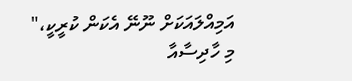އަމިއްލައަކަށް ނޫނޭ އެކަން ކުރީކީ،"
މި ހާދިސާއާ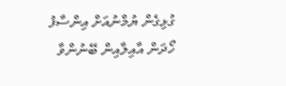ގުޅިގެން ޔުމްނުއަށް އިންސާފު ހޯދަން އާއިލާއިން ބޭނުންވާ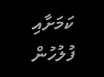ކަމަށާއި ފުލުހުން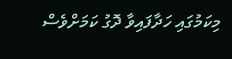މިކަމުގައި ހަދާފައިވާ ދޮގު ކަމަށްވެސް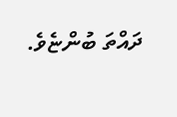ދައްތަ ބުންޏެވެ.